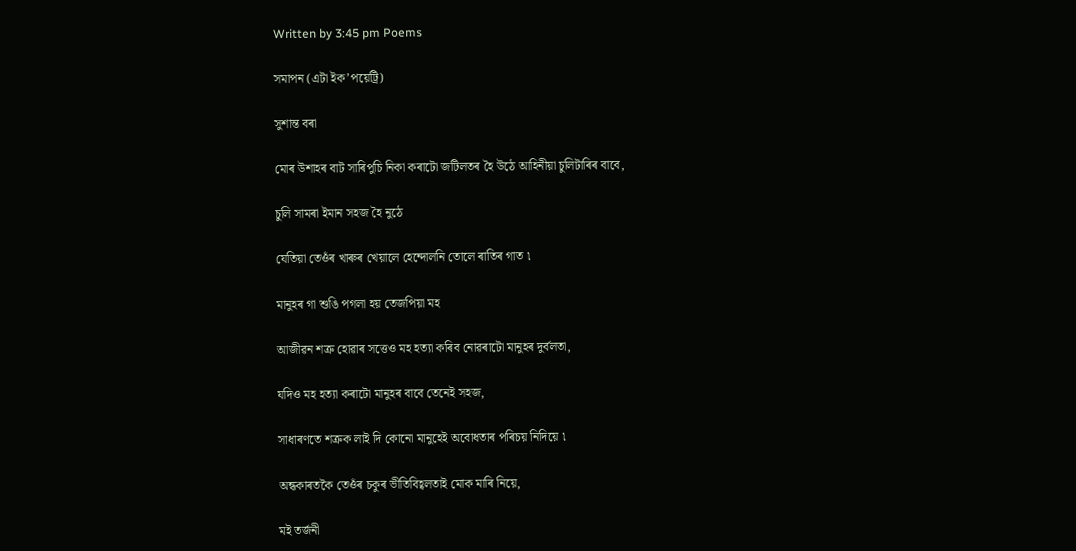Written by 3:45 pm Poems

সমাপন (এটা ইক’পয়েট্ৰি)

সুশান্ত বৰা

মোৰ উশাহৰ বাট সাৰিপুচি নিকা কৰাটো জটিলতৰ হৈ উঠে আহিনীয়া চুলিটাৰিৰ বাবে,

চুলি সামৰা ইমান সহজ হৈ নুঠে

যেতিয়া তেওঁৰ খাৰুৰ খেয়ালে হেন্দোলনি তোলে ৰাতিৰ গাত ৷

মানুহৰ গা শুঙি পগলা হয় তেজপিয়া মহ

আজীৱন শত্ৰু হোৱাৰ সত্তেও মহ হত্যা কৰিব নোৱৰাটো মানুহৰ দুৰ্বলতা,

যদিও মহ হত্যা কৰাটো মানুহৰ বাবে তেনেই সহজ,

সাধাৰণতে শত্ৰুক লাই দি কোনো মানুহেই অবোধতাৰ পৰিচয় নিদিয়ে ৷

অন্ধকাৰতকৈ তেওঁৰ চকুৰ ভীতিবিহ্বলতাই মোক মাৰি নিয়ে,

মই তৰ্জনী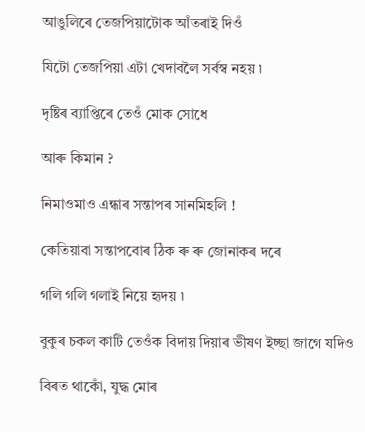আঙুলিৰে তেজপিয়াটোক আঁতৰাই দিওঁ

যিটো তেজপিয়া এটা খেদাবলৈ সৰ্বস্ব নহয় ৷

দৃষ্টিৰ ব্যাপ্তিৰে তেওঁ মোক সোধে

আৰু কিমান ?

নিমাওমাও এন্ধাৰ সন্তাপৰ সানমিহলি !

কেতিয়াবা সন্তাপবোৰ ঠিক ৰু ৰু জোনাকৰ দৰে

গলি গলি গলাই নিয়ে হৃদয় ৷

বুকুৰ চকল কাটি তেওঁক বিদায় দিয়াৰ ভীষণ ইচ্ছা জাগে যদিও

বিৰত থাকোঁ, যুদ্ধ মোৰ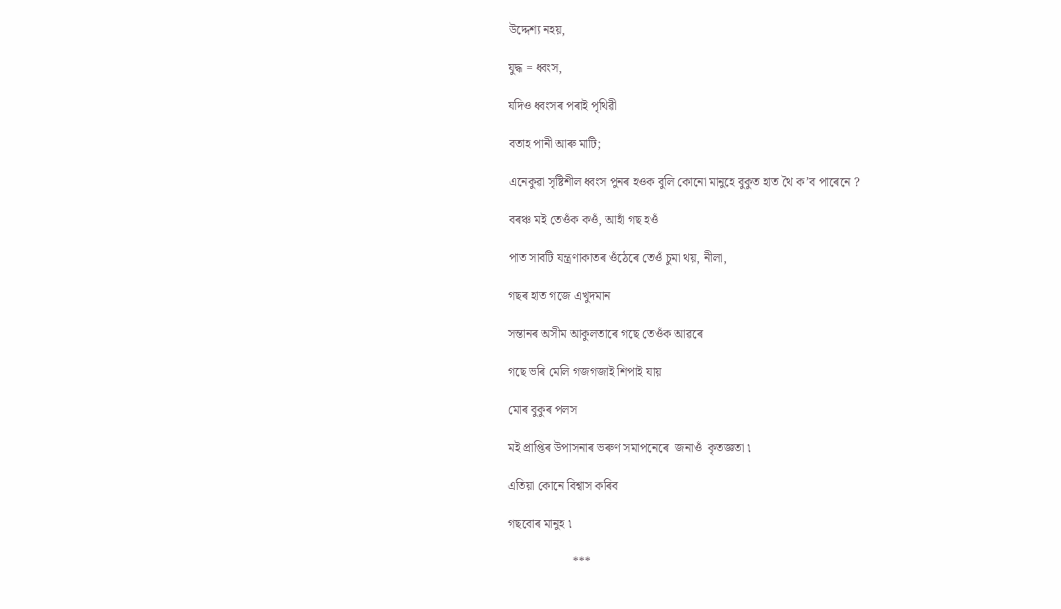উদ্দেশ্য নহয়,

যুদ্ধ = ধ্বংস,

যদিও ধ্বংসৰ পৰাই পৃথিৱী

বতাহ পানী আৰু মাটি;

এনেকুৱা সৃষ্টিশীল ধ্বংস পুনৰ হওক বুলি কোনো মানুহে বুকুত হাত থৈ ক’ব পাৰেনে ?

বৰঞ্চ মই তেওঁক কওঁ, আহাঁ গছ হওঁ

পাত সাবটি যন্ত্ৰণাকাতৰ ওঁঠেৰে তেওঁ চুমা থয়, নীলা,

গছৰ হাত গজে এখুদমান

সন্তানৰ অসীম আকুলতাৰে গছে তেওঁক আৱৰে

গছে ভৰি মেলি গজগজাই শিপাই যায়

মোৰ বুকুৰ পলস

মই প্ৰাপ্তিৰ উপাসনাৰ ভৰুণ সমাপনেৰে  জনাওঁ  কৃতজ্ঞতা ৷

এতিয়া কোনে বিশ্বাস কৰিব

গছবোৰ মানুহ ৷

                     ***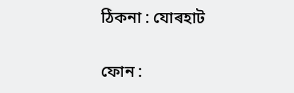ঠিকনা : যোৰহাট

ফোন :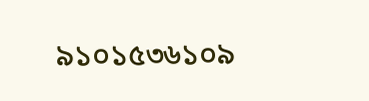৯১০১৫৩৬১০৯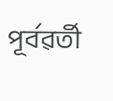পূৰ্বৱৰ্তী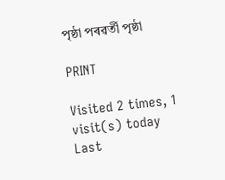পৃষ্ঠা পৰৱৰ্তী পৃষ্ঠা

PRINT

Visited 2 times, 1 visit(s) today
Last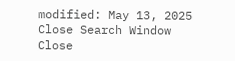modified: May 13, 2025
Close Search Window
Close